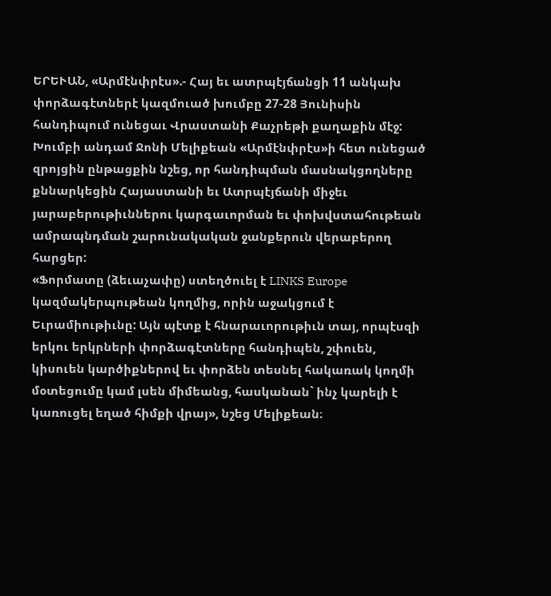ԵՐԵՒԱՆ, «Արմէնփրէս».- Հայ եւ ատրպէյճանցի 11 անկախ փորձագէտներէ կազմուած խումբը 27-28 Յունիսին հանդիպում ունեցաւ Վրաստանի Քաչրեթի քաղաքին մէջ:
Խումբի անդամ Ջոնի Մելիքեան «Արմէնփրէս»ի հետ ունեցած զրոյցին ընթացքին նշեց, որ հանդիպման մասնակցողները քննարկեցին Հայաստանի եւ Ատրպէյճանի միջեւ յարաբերութիւններու կարգաւորման եւ փոխվստահութեան ամրապնդման շարունակական ջանքերուն վերաբերող հարցեր:
«Ֆորմատը (ձեւաչափը) ստեղծուել է LINKS Europe կազմակերպութեան կողմից, որին աջակցում է Եւրամիութիւնը: Այն պէտք է հնարաւորութիւն տայ, որպէսզի երկու երկրների փորձագէտները հանդիպեն, շփուեն, կիսուեն կարծիքներով եւ փորձեն տեսնել հակառակ կողմի մօտեցումը կամ լսեն միմեանց, հասկանան` ինչ կարելի է կառուցել եղած հիմքի վրայ», նշեց Մելիքեան։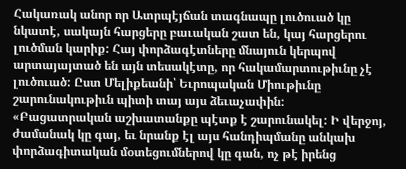Հակառակ անոր որ Ատրպէյճան տագնապը լուծուած կը նկատէ, սակայն հարցերը բաւական շատ են, կայ հարցերու լուծման կարիք: Հայ փորձագէտները մնայուն կերպով արտայայտած են այն տեսակէտը, որ հակամարտութիւնը չէ լուծուած: Ըստ Մելիքեանի՝ Եւրոպական Միութիւնը շարունակութիւն պիտի տայ այս ձեւաչափին:
«Բացատրական աշխատանքը պէտք է շարունակել: Ի վերջոյ, ժամանակ կը գայ, եւ նրանք էլ այս հանդիպմանը անկախ փորձագիտական մօտեցումներով կը գան, ոչ թէ իրենց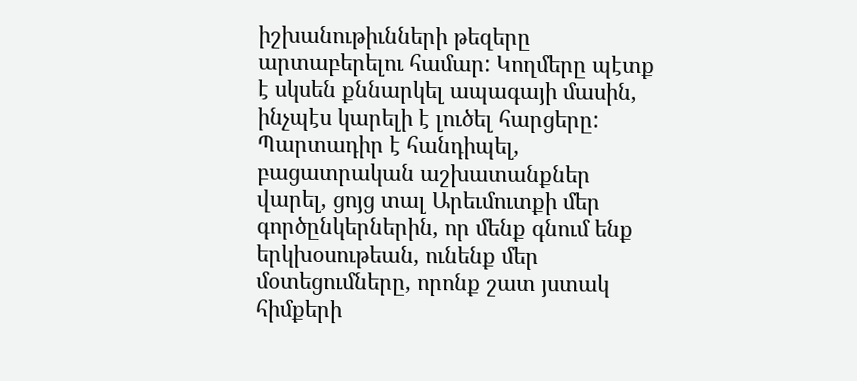իշխանութիւնների թեզերը արտաբերելու համար: Կողմերը պէտք է սկսեն քննարկել ապագայի մասին, ինչպէս կարելի է լուծել հարցերը: Պարտադիր է հանդիպել, բացատրական աշխատանքներ վարել, ցոյց տալ Արեւմուտքի մեր գործընկերներին, որ մենք գնում ենք երկխօսութեան, ունենք մեր մօտեցումները, որոնք շատ յստակ հիմքերի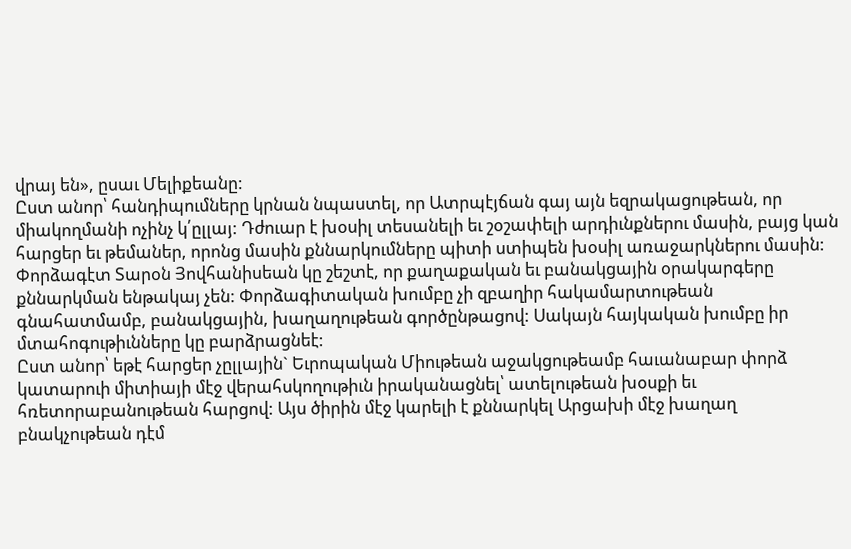վրայ են», ըսաւ Մելիքեանը:
Ըստ անոր՝ հանդիպումները կրնան նպաստել, որ Ատրպէյճան գայ այն եզրակացութեան, որ միակողմանի ոչինչ կ՛ըլլայ: Դժուար է խօսիլ տեսանելի եւ շօշափելի արդիւնքներու մասին, բայց կան հարցեր եւ թեմաներ, որոնց մասին քննարկումները պիտի ստիպեն խօսիլ առաջարկներու մասին:
Փորձագէտ Տարօն Յովհանիսեան կը շեշտէ, որ քաղաքական եւ բանակցային օրակարգերը քննարկման ենթակայ չեն: Փորձագիտական խումբը չի զբաղիր հակամարտութեան գնահատմամբ, բանակցային, խաղաղութեան գործընթացով: Սակայն հայկական խումբը իր մտահոգութիւնները կը բարձրացնեէ:
Ըստ անոր՝ եթէ հարցեր չըլլային` Եւրոպական Միութեան աջակցութեամբ հաւանաբար փորձ կատարուի միտիայի մէջ վերահսկողութիւն իրականացնել՝ ատելութեան խօսքի եւ հռետորաբանութեան հարցով: Այս ծիրին մէջ կարելի է քննարկել Արցախի մէջ խաղաղ բնակչութեան դէմ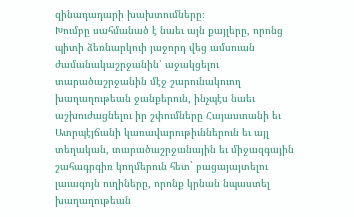զինադադարի խախտումները։
Խումբը սահմանած է նաեւ այն քայլերը, որոնց պիտի ձեռնարկուի յաջորդ վեց ամսուան ժամանակաշրջանին՝ աջակցելու տարածաշրջանին մէջ շարունակուող խաղաղութեան ջանքերուն, ինչպէս նաեւ աշխուժացնելու իր շփումները Հայաստանի եւ Ատրպէյճանի կառավարութիւններուն եւ այլ տեղական, տարածաշրջանային եւ միջազգային շահագրգիռ կողմերուն հետ` բացայայտելու լաւագոյն ուղիները, որոնք կրնան նպաստել խաղաղութեան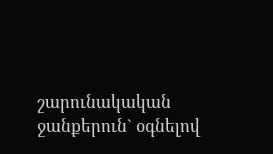շարունակական ջանքերուն` օգնելով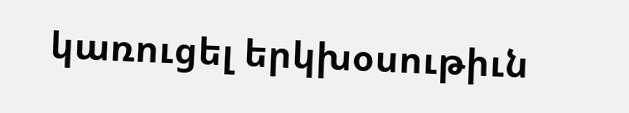կառուցել երկխօսութիւն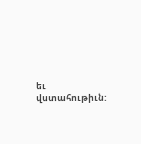եւ վստահութիւն: